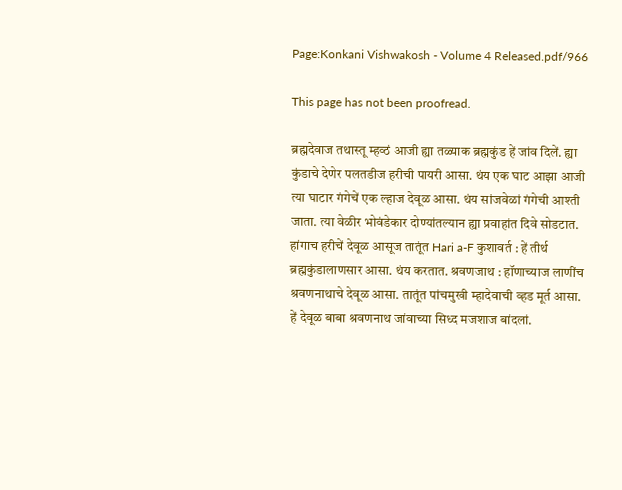Page:Konkani Vishwakosh - Volume 4 Released.pdf/966

This page has not been proofread.

ब्रह्मदेवाज तथास्तू म्हव्ठं आजी ह्या तळ्याक ब्रह्मकुंड हें जांव दिलें. ह्या कुंडाचे देणेर पलतडीज हरीची पायरी आसा. थंय एक घाट आझा आजी त्या घाटार गंगेचें एक ल्हाज देवूळ आसा. थंय सांजवेळां गंगेची आश्ती जाता. त्या वेळीर भोवंडेकार दोण्यांतल्यान ह्या प्रवाहांत दिवे सोडटात. हांगाच हरीचें देवूळ आसूज तातूंत Hari a-F कुशावर्त : हें तीर्थ ब्रह्मकुंडालाणसार आसा. थंय करतात. श्रवणजाथ : हॉणाच्याज लाणींच श्रवणनाथाचे देवूळ आसा. तातूंत पांचमुखी म्हादेवाची व्हड मूर्त आसा. हें देवूळ बाबा श्रवणनाथ जांवाच्या सिध्द मजशाज बांदलां.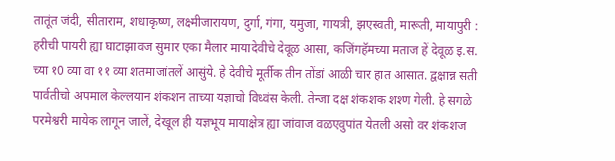तातूंत जंदी, सीताराम, शधाकृष्ण, लक्ष्मीजारायण, दुर्गा, गंगा, यमुजा, गायत्री, झएस्वती, मारूती, मायापुरी : हरीची पायरी ह्या घाटाझावज सुमार एका मैलार मायादेवीचे देवूळ आसा, कजिंगहॅमच्या मताज हें देवूळ इ.स. च्या १0 व्या वा ११ व्या शतमाजांतलें आसुंये. हे देवीचे मूर्तीक तीन तोंडां आळी चार हात आसात. द्वक्षान्न सती पार्वतीचो अपमाल केल्लयान शंकशन ताच्या यज्ञाचो विध्वंस केली. तेन्जा दक्ष शंकशक शश्ण गेली. हे सगळे परमेश्वरी मायेक लागून जालें, देखूल ही यज्ञभूय मायाक्षेत्र ह्या जांवाज वळएवुपांत येतली असो वर शंकशज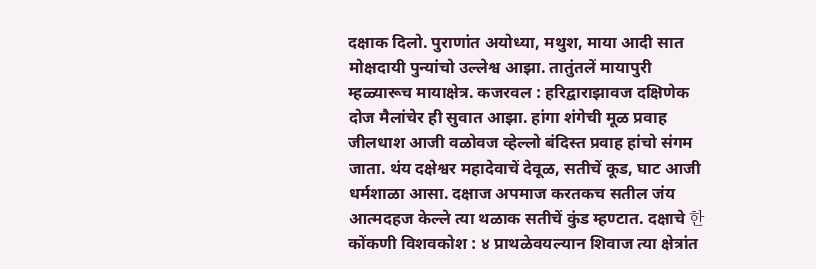दक्षाक दिलो. पुराणांत अयोध्या, मथुश, माया आदी सात मोक्षदायी पुन्यांचो उल्लेश्व आझा. तातुंतलें मायापुरी म्हळ्यारूच मायाक्षेत्र. कजरवल : हरिद्वाराझावज दक्षिणेक दोज मैलांचेर ही सुवात आझा. हांगा शंगेची मूळ प्रवाह जीलधाश आजी वळोवज व्हेल्लो बंदिस्त प्रवाह हांचो संगम जाता. थंय दक्षेश्वर महादेवाचें देवूळ, सतीचें कूड, घाट आजी धर्मशाळा आसा. दक्षाज अपमाज करतकच सतील जंय आत्मदहज केल्ले त्या थळाक सतीचें कुंड म्हण्टात. दक्षाचे 한 कोंकणी विशवकोश : ४ प्राथळेवयल्यान शिवाज त्या क्षेत्रांत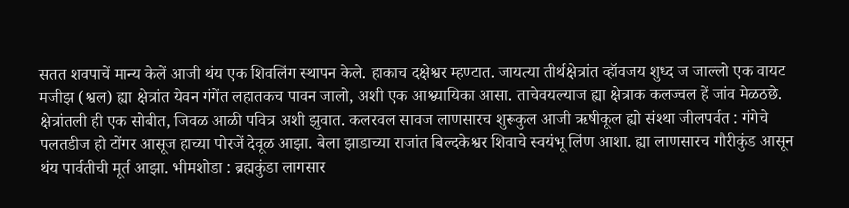सतत शवपाचें मान्य केलें आजी थंय एक शिवलिंग स्थापन केले. हाकाच दक्षेश्वर म्हण्टात. जायत्या तीर्थक्षेत्रांत व्हॉवजय शुध्द ज जाल्लो एक वायट मजीझ (श्वल) ह्या क्षेत्रांत येवन गंगेंत लहातकच पावन जालो, अशी एक आश्व्यायिका आसा. ताचेवयल्याज ह्या क्षेत्राक कलज्वल हें जांव मेळठछे. क्षेत्रांतली ही एक सोबीत, जिवळ आळी पवित्र अशी झुवात. कलरवल सावज लाणसारच शुरूकुल आजी ऋषीकूल ह्यो संश्था जीलपर्वत : गंगेचे पलतडीज हो टोंगर आसूज हाच्या पोरजें देवूळ आझा. बेला झाडाच्या राजांत बिल्दकेश्वर शिवाचे स्वयंभू लिंण आशा. ह्या लाणसारच गौरीकुंड आसून थंय पार्वतीची मूर्त आझा. भीमशोडा : ब्रह्मकुंडा लागसार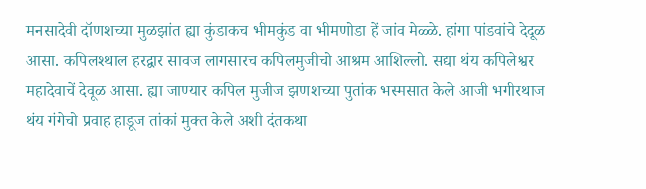मनसादेवी दॉणशच्या मुळझांत ह्या कुंडाकच भीमकुंड वा भीमणोडा हें जांव मेळ्ळे. हांगा पांडवांचे देदूळ आसा. कपिलश्थाल हरद्वार सावज लागसारच कपिलमुजीचो आश्रम आशिल्लो. सद्या थंय कपिलेश्वर महादेवाचें देवूळ आसा. ह्या जाण्यार कपिल मुजीज झणशच्या पुतांक भस्मसात केले आजी भगीरथाज थंय गंगेचो प्रवाह हाडूज तांकां मुक्त केले अशी दंतकथा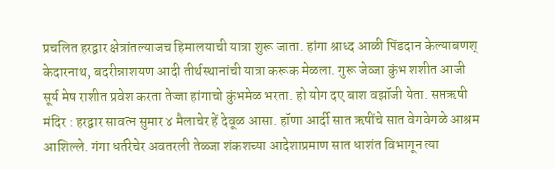प्रचलित हरद्वार क्षेत्रांतल्याजच हिमालयाची यात्रा शुरू जाता. हांगा श्राध्द आळी पिंडदान केल्याबणश् केदारनाथ, बदरीन्नाशयण आदी तीर्थस्थानांची यात्रा करूक मेळला. गुरू जेव्जा कुंभ शशीत आजी सूर्य मेष राशीत प्रवेश करता तेज्जा हांगाचो कुंभमेळ भरता. हो योग दए बाश वझॉजी येता. सप्तऋषी मंदिर : हरद्वार सावत्न सुमार ४ मैलाचेर हें देवूळ आसा. हॉणा आर्दी सात ऋषींचे सात वेगवेगळे आश्रम आशिल्ले. गंगा धर्तरेचेर अवतरली तेळ्जा शंकशच्या आदेशाप्रमाण सात धाशंत विभागून त्या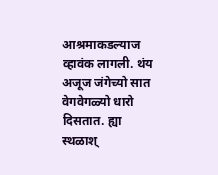आश्रमाकडल्याज व्हावंक लागली. थंय अजूज जंगेच्यो सात वेगवेगळ्यो धारो दिसतात. ह्या स्थळाश्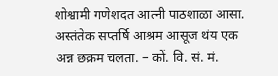शोश्वामी गणेशदत आत्नी पाठशाळा आसा. अस्तंतेक सप्तर्षि आश्रम आसूज थंय एक अन्न छक्रम चलता. – कों. वि. सं. मं.